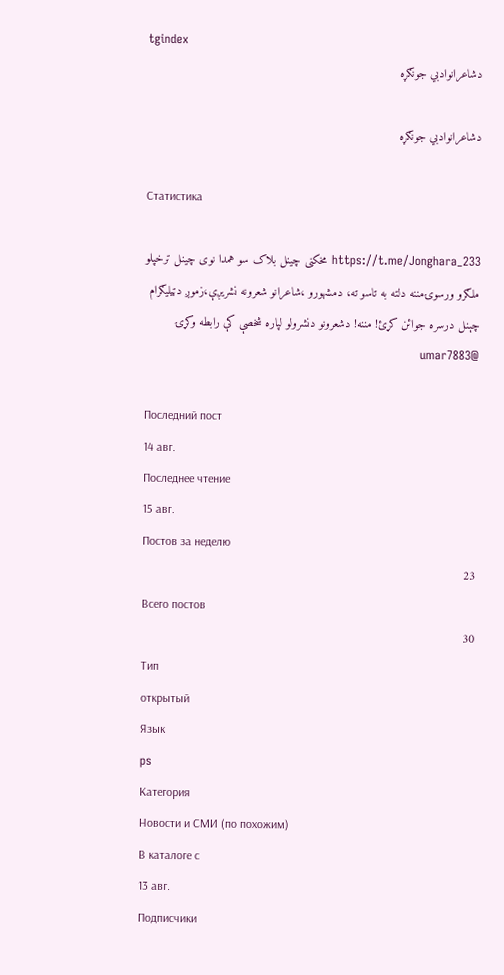tgindex
دشاعرانوادبي جونګړه

دشاعرانوادبي جونګړه

Статистика

https://t.me/Jonghara_233 مخکنی چينل بلاک سو همدا نوی چینل ترخپلو ملګرو ورسوۍمننه دلته به تاسو ته، دمشهورو ،شاعرانو شعرونه نشریږې،زموږ دټيليګرام چېنل درسره جوائن کړئ! مننه! دشعرونو دنشرولو لپاره شخصې کې رابطه وکړۍ @umar7883

Последний пост
14 авг.
Последнее чтение
15 авг.
Постов за неделю
23
Всего постов
30
Тип
открытый
Язык
ps
Категория
Новости и СМИ (по похожим)
В каталоге с
13 авг.
Подписчики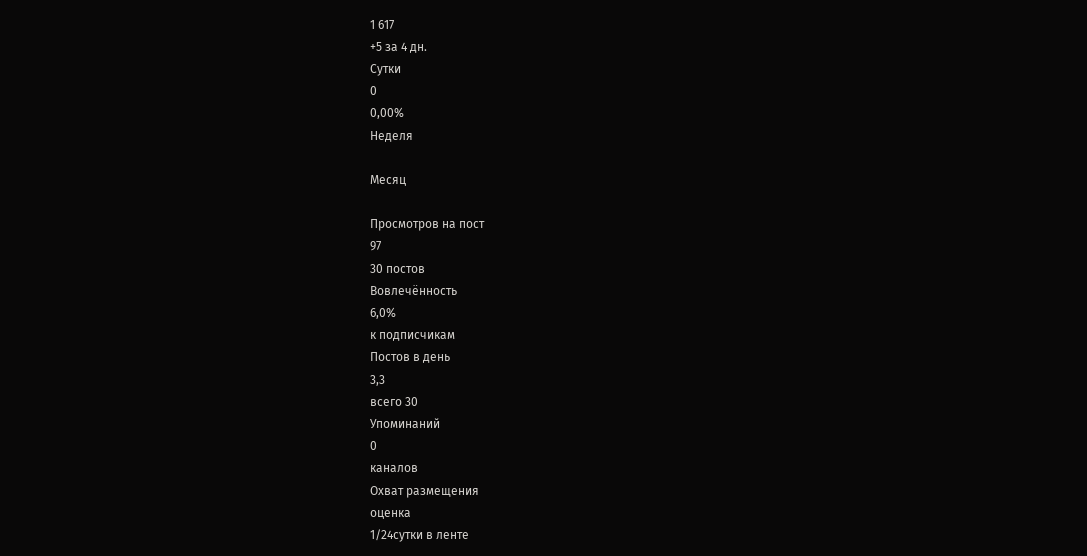1 617
+5 за 4 дн.
Сутки
0
0,00%
Неделя

Месяц

Просмотров на пост
97
30 постов
Вовлечённость
6,0%
к подписчикам
Постов в день
3,3
всего 30
Упоминаний
0
каналов
Охват размещения
оценка
1/24сутки в ленте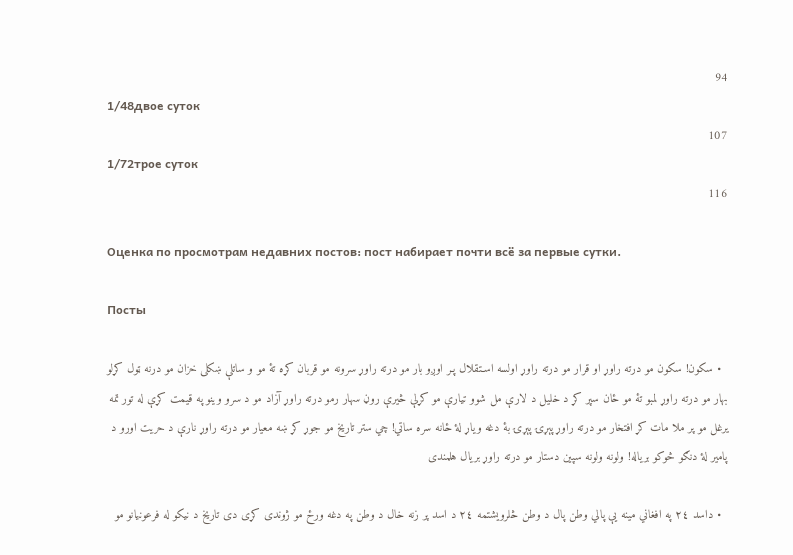94
1/48двое суток
107
1/72трое суток
116

Оценка по просмотрам недавних постов: пост набирает почти всё за первые сутки.

Посты

  • سکون! سکون مو درته راوړ او قرار مو درته راوړ اولسه اسـتقلال پـر اوږو بار مو درته راوړ سرونه مو قربان کړه تۀ مو و ساتلې ښکلی خزان مو درنه ټول کړلو بهار مو درته راوړ لمبو تۀ مو ځان سپر کړ د خليل د لارې مل شوو تيارې مو کړلې څيرې روڼ سهار رمو درته راوړ آزاد مو د سرو وينو په قيمت کړې له تور تمه يرغل مو پر ملا مات کړ افتخار مو درته راوړ پېړۍ پېړۍ بۀ دغه وياړ لۀ ځانه سره ساتي! چي ستر تاريخ مو جوړ کړ ښه معيار مو درته راوړ نارې د حريت اورو د پامير لۀ دنګو څوکو برياله! ولونه ولونه سپين دستار مو درته راوړ بريال هلمندی

  • داسد ٢٤ په افغاني مینه یې پالي وطن پال د وطن څلرویشتمه ٢٤ د اسد پر زنه خال د وطن په دغه ورځ مو ژوندی کړی دی تاریخ د نیکو له فرعونیانو مو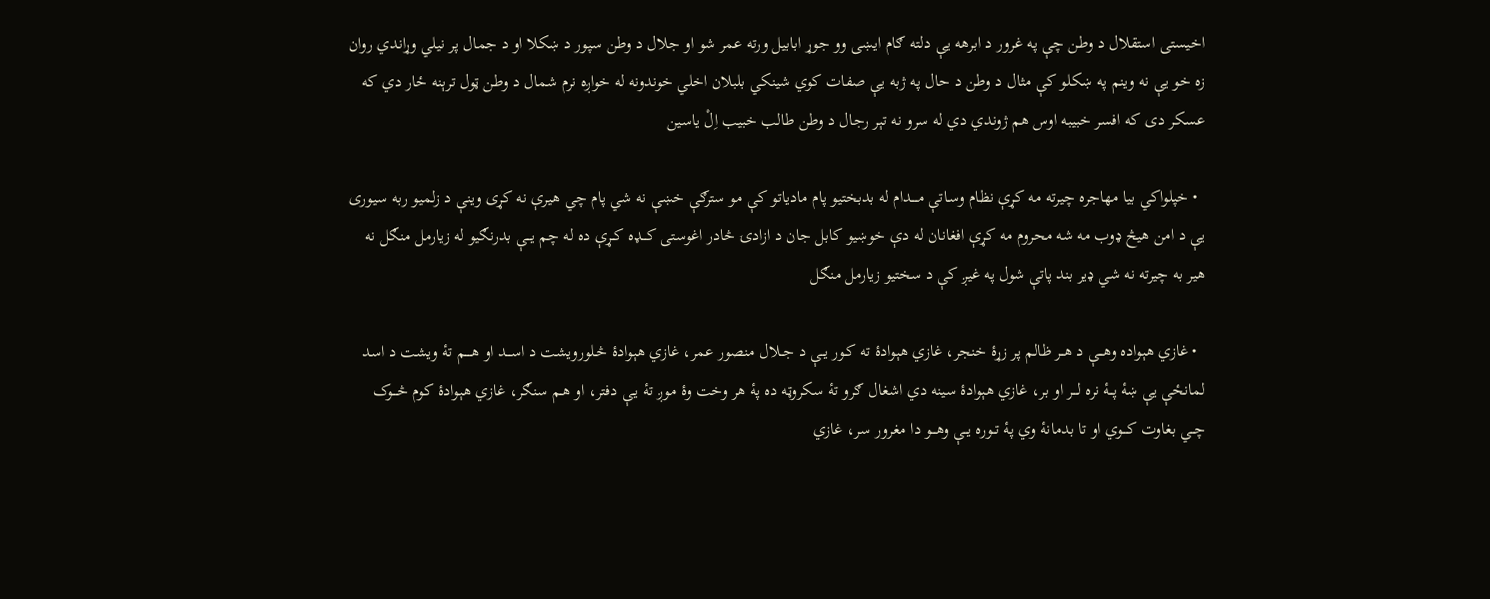اخیستی استقلال د وطن چې په غرور د ابرهه یې دلته ګام ایښی وو جوړ ابابیل ورته عمر شو او جلال د وطن سپور د ښکلا او د جمال پر نیلي وړاندي روان زه خو یې نه وینم په ښکلو کې مثال د وطن د حال په ژبه یې صفات کوي شینکي بلبلان اخلي خوندونه له خواږه نرم شمال د وطن ټول ترېنه ځار دي که عسکر دی که افسر خبیبه اوس هم ژوندي دي له سرو نه تېر رجال د وطن طالب خبیب اِلْ یاسین

  • خپلواکي بیا مهاجره چیرته مه کړې نظام وسـاتې مــــدام له بدبختیو پام مادیاتو کې مو سترګې خښې نه شي پام چي هیرې نه کړی وینې د زلمیو ربه سیوری یې د امن هیڅ ډوب مه شه محروم مه کړې افغانان له دې خوښیو کابل جان د ازادۍ څادر اغوستی کـــډه کــړې ده له چم یـــې بدرنګیو له زیارمل منګل نه هیر به چیرته نه شي ډیر بند پاتې شول په غیږ کې د سختیو زیارمل منګل

  • غازي هېواده وهـــې د هــر ظالم پر زړۀ خنجر، غازي هېوادۀ ته کـور یــې د جــلال منصور عمر، غازي هېوادۀ څـلورویشت د اســـد او هــــم تۀ ویشت د اسد لمانځې یې ښۀ پــۀ نره لـــر او بر، غازي هېوادۀ سینه دي اشغال ګرو تۀ سکروټه ده پۀ هر وخت وۀ موږ تۀ یـې دفتر، او هـم سنګر، غازي هېوادۀ کوم څـــوک چــي بغاوت کـــوي او تا بدمانۀ وي پۀ تــوره یــې وهـــو دا مغرور سر، غازي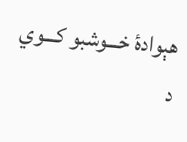هېوادۀ خـــوشبو کـــوي د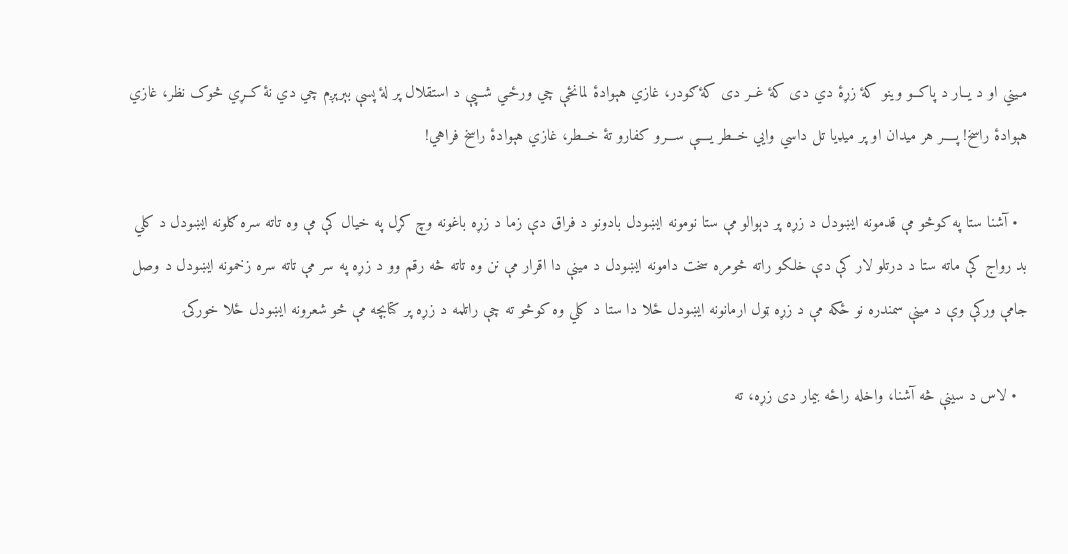مـیني او د یــار د پاکــو وینو کۀ زړۀ دي دی کۀ غــر دی کۀ ګودر، غازي هېوادۀ لمانځې چي ورځـي شــپې د استقلال پر لۀ پسې بېرېږم چي دي نۀ کــړي څوک نظر، غازي هېوادۀ راسخ! پــــر هر میدان او پر میډیا تل داسي وایي خــطر یــــې ســـرو کفارو تۀ خــطر، غازي هېوادۀ راسخ فراهي!

  • آشنا ستا په کوڅو مې قدمونه ایښودل د زړه پر دېوالو مې ستا نومونه ایښودل بادونو د فراق دې زما د زړه باغونه وچ کړل په خیال کې مې وه تاته سره ګلونه ایښودل د کلي بد رواج کې ماته ستا د درتلو لار کې دې خلکو راته څومره سخت دامونه ایښودل د مینې دا اقرار مې نن وه تاته څه رقم وو د زړه په سر مې تاته سره زخمونه ایښودل د وصل جامې ورکې وې د مینې سمندره نو ځکه مې د زړه ټول ارمانونه ایښودل ځلا دا ستا د کلي وه کوڅو ته چې راتلمه د زړه پر کتابچه مې څو شعرونه ایښودل ځلا خورکۍ

  • لاس د سینې څه آشنا، واخله راځه بیمار دی زړه، ته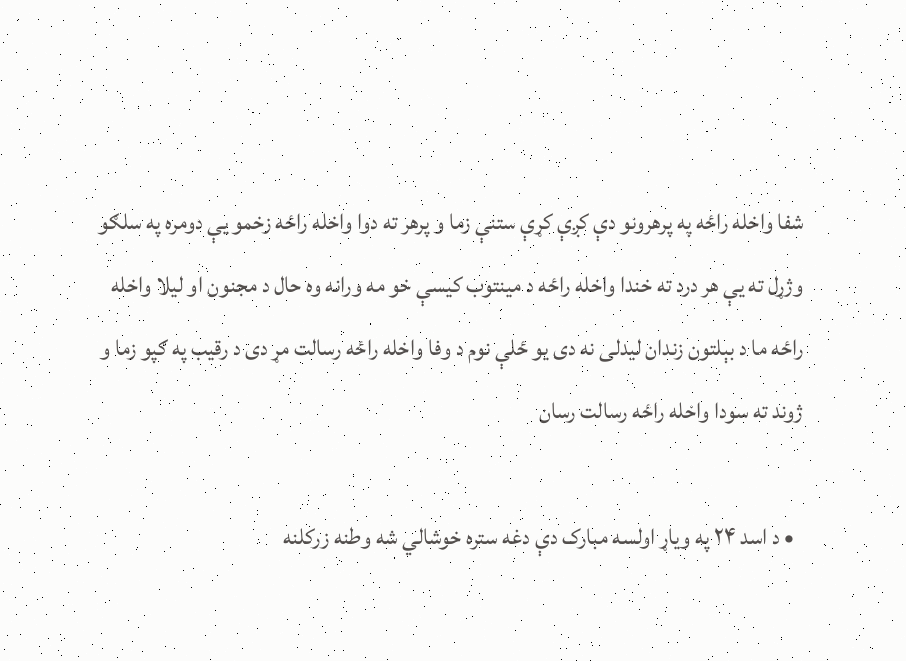شفا واخله راځه په پرهرونو دې کږې کړې ستنې زما و پرهر ته دوا واخله راځه زخمو یې دومره په سلګو وژړل ته یې هر درد ته خندا واخله راځه د مینتوب کیسې خو مه ورانه وه حال د مجنون او لیلا واخله راځه ما د بېلتون زندان لیدلی نه دی یو ځلې نوم د وفا واخله راځه رسالت مړ دی د رقیب په ګپو زما و ژوند ته سودا واخله راځه رسالت رسان

  • د اسد ۲۴ په ویاړ اولسه مبارک دې دغه ستره خوشالي شه وطنه زرکلنه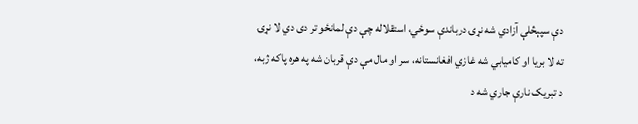دې سپېڅلې آزادي شه نړۍ درباندې سوځي، استقلاله چې دې لمانځو تر دی دي لا نړۍ ته لا بریا او کامیابي شه غازي افغانستانه، سر او مال مې دې قربان شه په هره پاکه ژبه، د تبریک نارې جاري شه د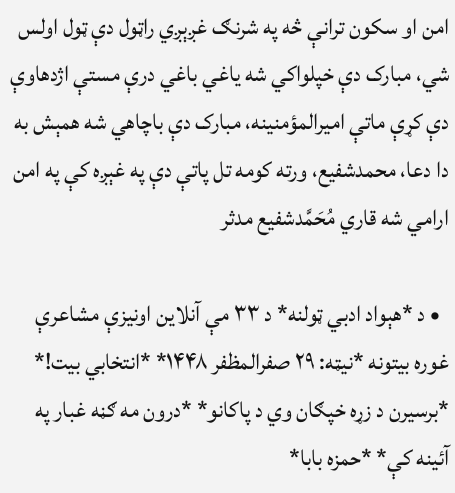امن او سکون ترانې څه په شرنګ غږېږي راټول دې ټول اولس شي، مبارک دې خپلواکي شه یاغي باغي درې مستې اژدهاوې دې کړې ماتې امیرالمؤمنینه، مبارک دې باچاهي شه همېش به دا دعا، محمدشفیع، ورته کومه تل پاتې دې په غېږه کې په امن ارامي شه قاري مُحَمَّدشفیع مدثر

  • د *هېواد ادبي ټولنه* د ۳۳ مې آنلاین اونیزې مشاعرې غوره بیتونه *نیټه: ۲۹ صفرالمظفر ۱۴۴۸* *انتخابي بیت!* *برسیرن د زړه خپګان وي د پاکانو* *درون مه ګڼه غبار په آئینه کې* *حمزه بابا*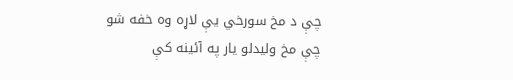چې د مخ سورخي یې لاړه وه خفه شو چې مخ وليدلو یار په آئينه کې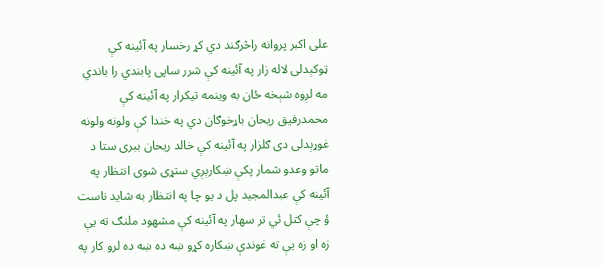علی اکبر پروانه راڅرګند دي کړ رخسار په آئینه کې ټوکېدلی لاله زار په آئینه کې شرر ساپی پابندي را باندي مه لږوه شېخه ځان به وينمه تیکرار په آئينه کې محمدرفیق ریحان باړخوګان دي په خندا کې ولونه ولونه غوړېدلی دی ګلزار په آئینه کې خالد ریحان ببری ستا د ماتو وعدو شمار پکې ښکارېږي ستړی شوی انتظار په آئینه کې عبدالمجید پل د یو چا په انتظار به شاید ناست ؤ چې کتل ئي تر سهار په آئینه کې مشهود ملنګ ته یې زه او زه یې ته غوندې ښکاره کړو ښه ده ښه ده لرو کار په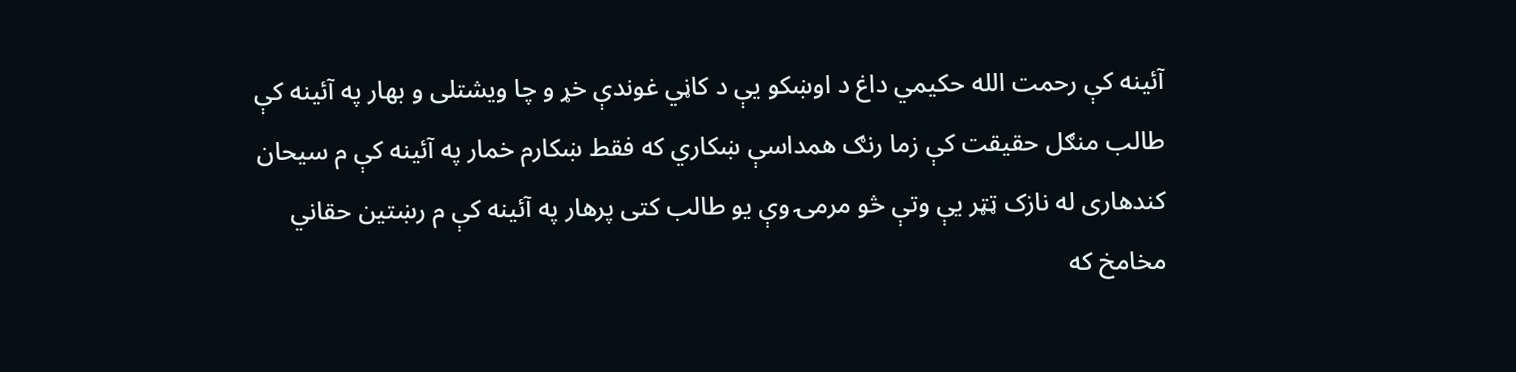آئینه کې رحمت الله حکیمي داغ د اوښکو یې د کاڼي غوندې خړ و چا ویشتلی و بهار په آئینه کې طالب منګل حقیقت کې زما رنګ همداسې ښکاري که فقط ښکارم خمار په آئینه کې م سیحان کندهاری له نازک ټټر یې وتې څو مرمۍ وې یو طالب کتی پرهار په آئینه کې م رښتین حقاني مخامخ که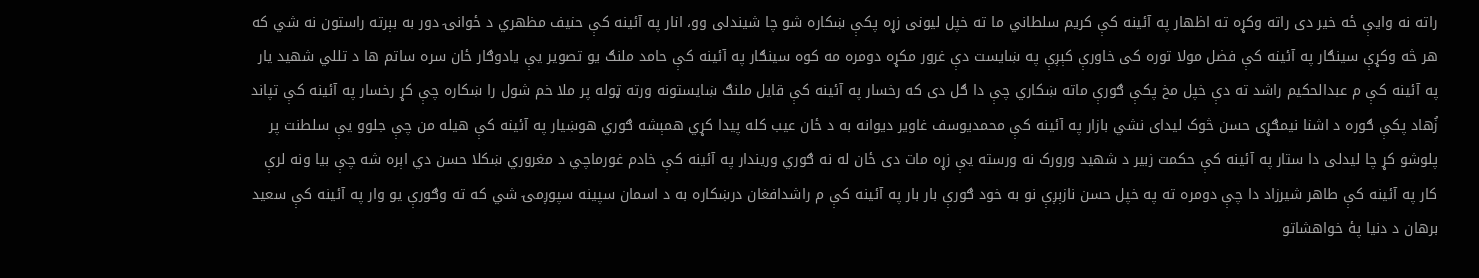راته نه وایې ځه خیر دی راته وکړه ته اظهار په آئینه کې کریم سلطاني ما ته خپل ليونی زړه پکې ښکاره شو چا شيندلی وو، انار په آئينه کې حنيف مظهري د ځوانۍ دور به بېرته راستون نه شي که هر څه وکړې سينګار په آئينه کې فضل مولا توره کی خاورې کېږې په ښایست دې غرور مکړه دومره مه کوه سینګار په آئینه کې حامد ملنګ یو تصویر یې یادوګار ځان سره ساتم ها د تللي شهید یار په آئینه کې م عبدالحکیم راشد ته دې خپل مخ پکې ګورې ماته ښکاري چې دا ګل دی که رخسار په آئینه کې قایل ملنګ ښايستونه ورته ټوله پر ملا خم شول را ښکاره چې کړ رخسار په آئینه کې تپاند زُهاد پکې ګوره د اشنا نیمګړی حسن څوک لیدای نشي بازار په آئینه کې محمدیوسف غاوير دیوانه به د ځان عیب کله پیدا کړي همېشه ګوري هوښيار په آئینه کې هیله من چې جلوو یې سلطنت پر پلوشو کړ چا لیدلی دا ستار په آئینه کې حکمت زبیر د شهید ورورک نه ورسته یې زړه مات دی ځان له نه ګوري وریندار په آئینه کې خادم غورماچي د مغروري ښکلا حسن دي اېره شه چې بیا ونه لرې کار په آئينه کې طاهر شيرزاد دا چې دومره ته په خپل حسن نازېږې نو به خود ګورې بار بار په آئینه کې م راشدافغان درښکاره به د اسمان سپینه سپوږمۍ شي که ته وګورې یو وار په آئینه کې سعید برهان د دنيا پۀ خواهشاتو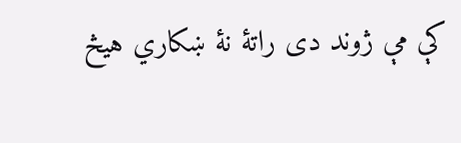کې مې ژوند دی راتۀ نۀ ښکاري هيڅ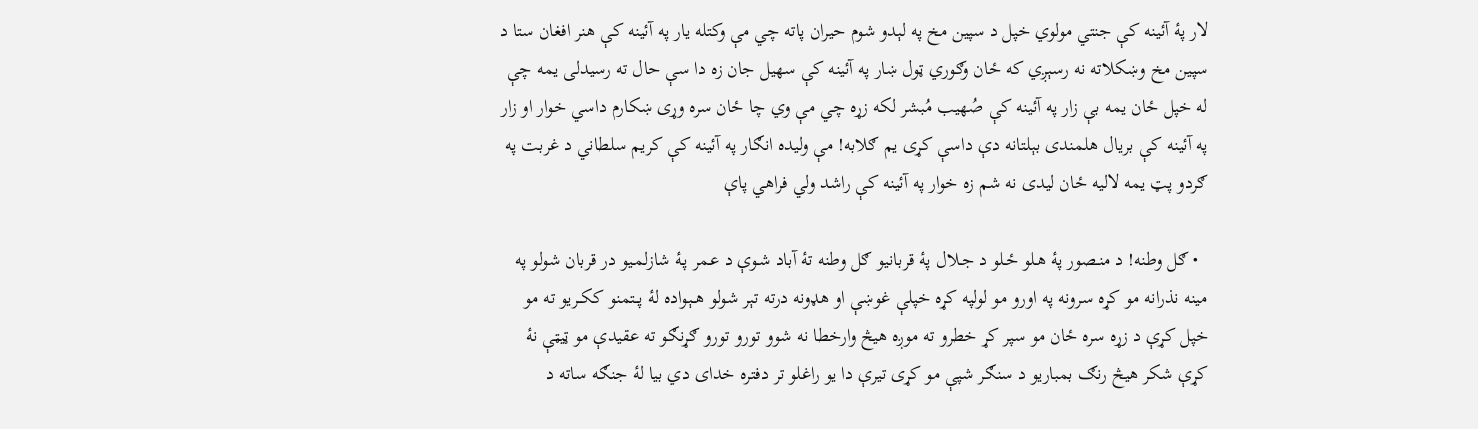لار پۀ آئينه کې جنتي مولوي خپل د سپین مخ په لېدو شوم حیران پاته چي مې وکتله یار په آئینه کې هنر افغان ستا د سپین مخ وښکلاته نه رسېږي که ځان وګوري ټول ښار په آئینه کې سهیل جان زه دا سې حال ته رسیدلی یمه چې له خپل ځان یمه بې زار په آئینه کې صُهیب مُبشر لکه زړه چي مې وي چا ځان سره وړی ښکارم داسي خوار او زار په آئينه کې بريال هلمندی بېلتانه دې داسې کړی یم ګلابه! مې ولیده انګار په آئینه کې کریم سلطاني د غربت په ګردو پټ یمه لالیه ځان لیدی نه شم زه خوار په آئینه کې راشد ولي فراهي پاې

  • ګل وطنه! د منـصور پۀ هـلو ځـلو د جـلال پۀ قربانيو ګل وطنه تۀ آباد شـوې د عـمر پـۀ شازلمـيو در قربان شولو په مينه نذرانه مو کړه سرونه په اورو مو لولپه کړه خپلې غوښې او هډونه درته تېر شولو هــېواده لۀ پــتمنو ککــريو ته مو خپل کړې د زړه سره ځان مو سپر کړ خطرو ته موږه هيڅ وارخطا نه شوو تورو تورو ګړنګو ته عقيدې مو ټيټې نۀ کړې شکر هيڅ رنګ بمباريو د سنګر شپې مو کړی تيرې دا يو راغلو تر دفتره خدای دي بيا لۀ جنګه ساته د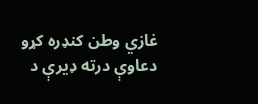غازي وطن کنډره کړو دعاوې درته ډيرې د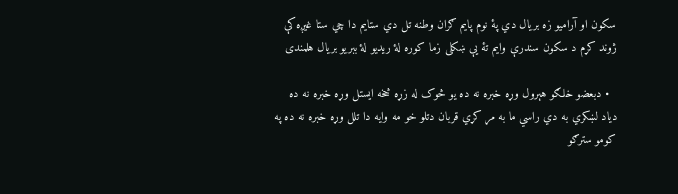سکون او آراميو زه بريال دي پۀ نوم پايم ګران وطنه تل دي ستايم دا چي ستا غيږه کې ژوند کړم د سکون سندرې وايم تۀ يې ښکلی زما کوره لۀ ريديو لۀ ببريو بريال هلمندی

  • دبعضو خلګو هېرول وړه خبره نه ده یو څوک له زړه څخه ایستل وړه خبره نه ده دیاد لښکري به دي راسي ما به مړ کړي قربان دتلو خو مه وایه دا تلل وړه خبره نه ده په کومو سترګو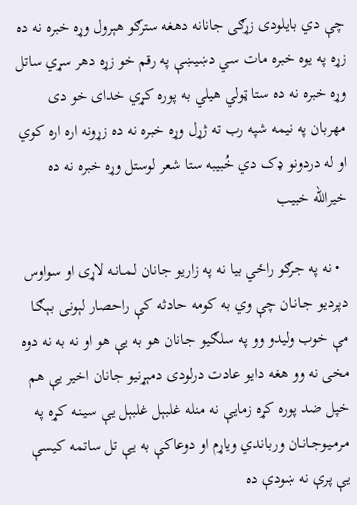چې دي بایلودی زړګی جانانه دهغه سترګو هېرول وړه خبره نه ده زړه په یوه خبره مات سي دښیښې په رقم خو زړه دهر سړي ساتل وړه خبره نه ده ستا ټولي هیلي به پوره کړي خدای خو دی مهربان په نیمه شپه رب ته ژړل وړه خبره نه ده زړونه اره اره کوي او له دردونو ډک دي خُبیبه ستا شعر لوستل وړه خبره نه ده خیرالله خبیب

  • نه په جرګو راځي بیا نه په زاریو جانان لـمـانـه لاړی او سواوس دپردیو جـانـان چې وي به کومه حادثه کې راحصار لېونی بـېګـا مې خوب ولیدو وو په سلګیو جـانان هو به یې هو او نه به نه دوه مخی نه وو هغه دایو عادت درلودی دمېړنیو جانان اخیر یې هم خپل ضد پوره کړه زمايې نه منله غلبېل غلبېل یې سیـنـه کـړه په مـرمـیـوجـانـان ورباندي ویاړم او دوعاکې به یې تل ساتمه کیسې یې پرې نه ښودې ده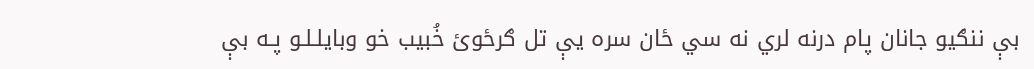بې ننګیو جانان پام درنه لري نه سي ځان سره یې تل ګرځوئ خُبیب خو وبایلـلـو پـه بې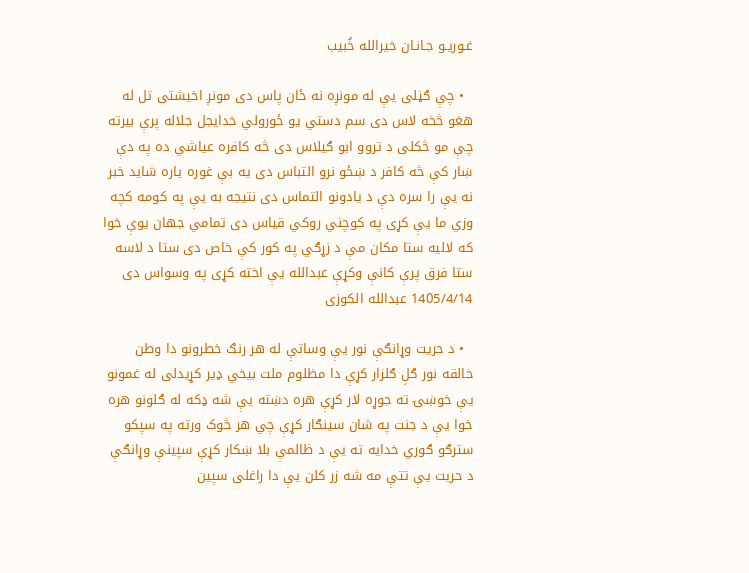غـوریـو جـانـان خیرالله خُبیب

  • چې ګڼلی یې له مونږه نه ځان پاس دی مونږ اخیشتی تل له هغو څخه لاس دی سم دستي یو ځورولي خدایجل جلاله پرې بیرته چې مو څکلی د تروو ابو ګیلاس دی څه کافره عیاشي ده په دې ښار کې څه کافر د ښځو نرو التباس دی یه بې غوره یاره شاید خبر نه یې را سره دې د یادونو التماس دی نتیجه به یې په کومه کچه وزي ما یې کړی په کوچني روکي قیاس دی تمامي جهان یوې خوا که لالیه ستا مکان مې د زړګي په کور کې خاص دی ستا د لاسه ستا فرق پرې کانې وکړې عبدالله یې اخته کړی په وسواس دی 1405/4/14 عبدالله الکوزی

  • د حریت وړانګې نور یې وساتې له هر رنګ خطرونو دا وطن خالقه نور ګلِ ګلزار کړې دا مظلوم ملت بیخي ډیر کړیدلی له غمونو یې خوښۍ ته جوړه لار کړې هره دښته یې شه ډکه له ګلونو هره خوا یې د جنت په شان سینګار کړې چي هر څوک ورته په سپکو سترګو ګوري خدایه ته یې د ظالمې بلا ښکار کړې سپینې وړانګې د حریت یې تتې مه شه زر کلن یې دا راغلی سپین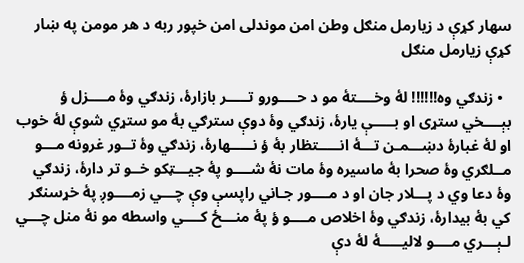سهار کړې د زیارمل منګل وطن امن موندلی امن خپور ربه د هر مومن په ښار کړې زیارمل منګل

  • زندګي وه!!!!!! لۀ وخــــتۀ مو د حــــورو تـــــر بازارۀ، زندګي وۀ مــــزل ؤ بېــــخي ستړی او بـــــې یارۀ، زندګي وۀ دوې سترګي بۀ مو ستړي شوې لۀ خوب او لۀ غبارۀ دښـــمـن تـــۀ انـــــتظار بۀ ؤ نـــــهارۀ، زندګي وۀ تــور غرونه مـــو مــلګري وۀ صحرا بۀ ماسیره وۀ مات نۀ شــــو پۀ جیـــټکو خــو تر دارۀ، زندګي وۀ دعا وي د پـــلار جان او د مــــور جـاني راپسې وې چـــي زمــــوږ پۀ خړسنګر کي بۀ بیدارۀ، زندګي وۀ اخلاص مــــو ؤ پۀ منـــځ کــــي واسطه مو نۀ منل چـــي لـېـــري مــــو لالیـــــۀ لۀ دې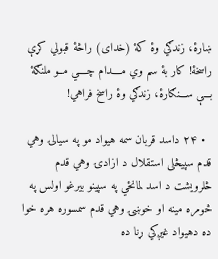ښارۀ، زندګي وۀ کۀ (خدای) راڅۀ قبولي کړې راسخۀ! کار بۀ سم وي مــــدام چــــي مــو ملنګۀ بـــې ســـنګارۀ، زندګي وۀ راسخ فراهي!

  • ۲۴ داسد قربان سمه هیواد مو په سیالۍ وهي قدم سپیڅلی استقلال د ازادۍ وهي قدم څلرویشت د اسد لمانځي په سپینو بیرغو اولس په څومره مینه او خوښۍ وهي قدم سمسوره هره خوا ده دهیواد غیږکي ړنا ده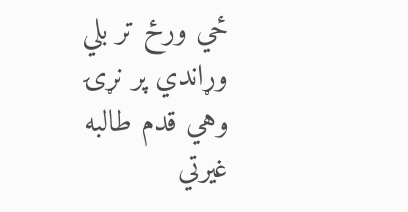ځي ورځ تر بلي وړاندي پر نړۍ وهي قدم طالبه غیرتي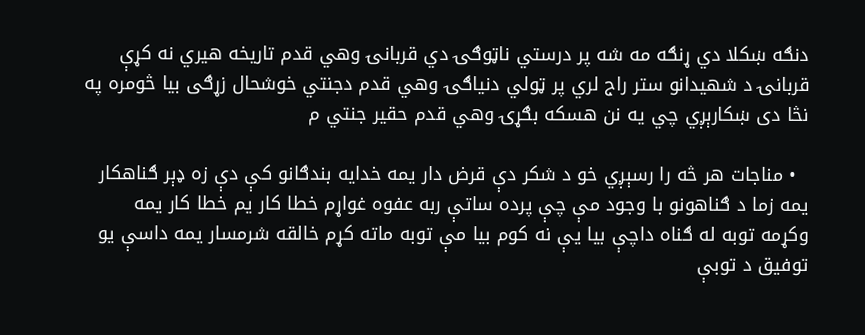دنګه ښکلا دي ړنګه مه شه پر درستي ناټوګۍ دي قربانۍ وهي قدم تاريخه هیري نه کړې قربانۍ د شهیدانو ستر راج لري پر ټولي دنياګۍ وهي قدم دجنتي خوشحال زړګی بیا څومره په نڅا دی ښکارېږي چي یه نن هسکه بګړۍ وهي قدم حقير جنتي م

  • مناجات هر څه را رسېږي خو د شکر دې قرض دار یمه خدایه بندګانو کې دې زه ډېر ګناهکار یمه زما د ګناهونو با وجود مې چې پرده ساتې ربه عفوه غواړم خطا کار يم خطا کار یمه وکړمه توبه له ګناه داچې بيا يې نه کوم بیا مې توبه ماته کړم خالقه شرمسار یمه داسې یو توفیق د توبې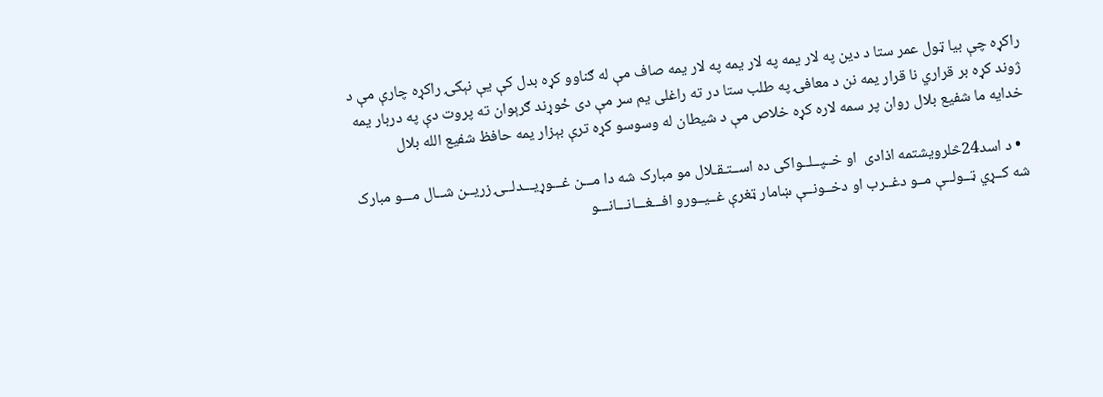راکړه چې بیا ټول عمر ستا د دین په لار یمه په لار یمه په لار یمه صاف مې له ګناوو کړه بدل کې یې نېکۍ راکړه چارې مې د ژوند کړه بر قراري نا قرار یمه نن د معافۍ په طلب ستا در ته راغلی یم سر مې دی ځوړند ګرېوان ته پروت دې په دربار یمه خدایه ما شفیع بلال روان پر سمه لاره کړه خلاص مې د شیطان له وسوسو کړه ترې بېزار یمه حافظ شفیع الله بلال

  • د اسد24څلرویشتمه اذادی  او خــپــلــواکی ده اســتـقـلال مو مبارک شه دا مـــن غـــوړیـــدلــۍ زریــن شــال مـــو مبارک شه کــړي ټــولــې مــو دغــرب او دخــونــې ښامار ټغرې غــیــورو افـــغـــانـــانـــو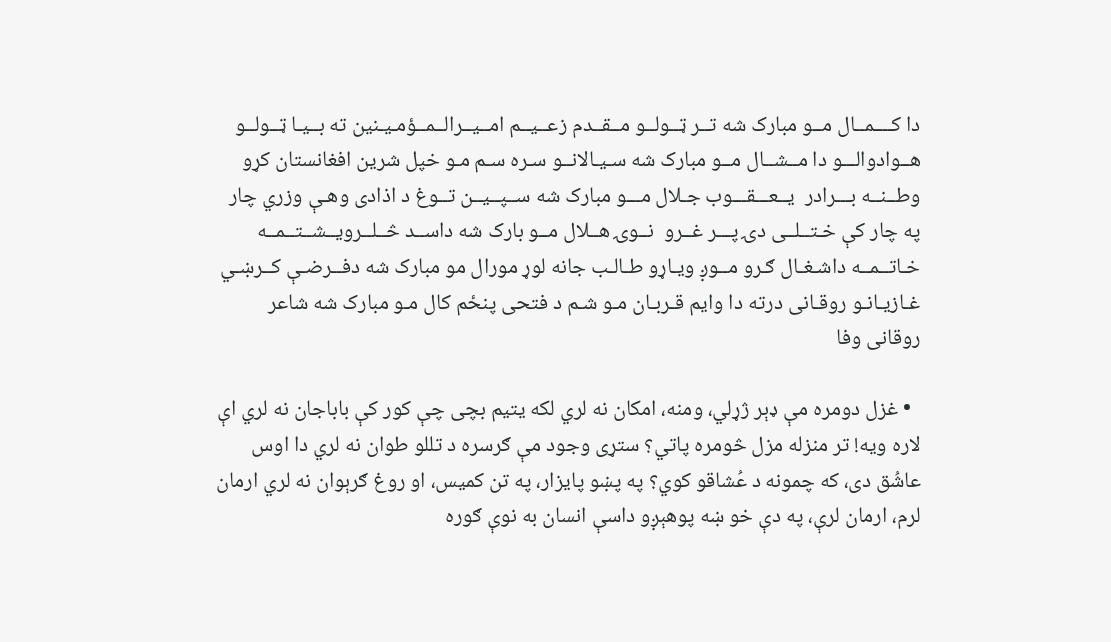دا کــــمــال مــو مبارک شه تــر ټــولــو مــقــدم زعــیــم امــیــرالــمــؤمـیـنین ته بــیـا ټــولــو هــوادوالـــو دا مــشــال مــو مبارک شه سـیـالانــو سـره سـم مـو خپل شرین افغانستان کړو وطــنــه بـــرادر  یــعـــقـــوب جـلال مـــو مبارک شه ســپــیــن تــوغ د اذادی وهـې وزري چار په چار کې خـتــلــی دۍ پـــر غــرو  نــوۍ هــلال مــو بارک شه داســد څــلــرویــشــتــمــه خـاتــمــه داشـغـال ګـرو مــوږ ویـاړو طـالـب جانه لوړ مورال مو مبارک شه دفــرضـې کــرښـي غـازیـانـو روقـانی درته دا وایم قـربـان مـو شـم د فتحی پنځم کال مـو مبارک شه شاعر روقانی وفا

  • غزل دومره مې ډېر ژړلي، ومنه، امکان نه لري لکه یتیم بچی چې کور کې باباجان نه لري اې لاره ویه! تر منزله مزل څومره پاتي؟ ستړی وجود مې ګرسره د تللو طوان نه لري دا اوس عاشُق دی، که چمونه د عُشاقو کوي؟ په پښو پایزار، په تن کمیس، او روغ ګرېوان نه لري ارمان لرم، ارمان لرې، په دې خو ښه پوهېږو داسې انسان به نوې ګوره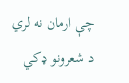چې ارمان نه لري د شعرونو ډکي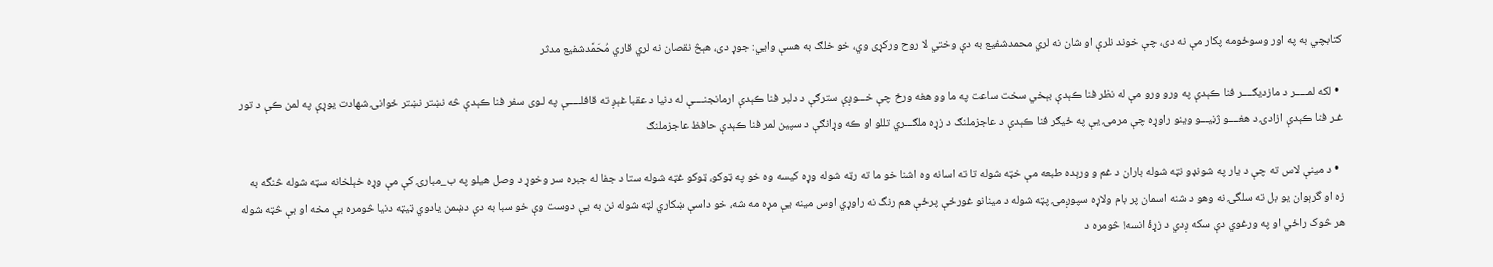کتابچي به په اور وسوځومه پکار مې نه دی، چې خوند نلرې او شان نه لري محمدشفیع به دې وختي لا روح ورکړی وي، خو خلګ به هسې وایي: جوړ دی، هېڅ نقصان نه لري قاري مُحَمَّدشفیع مدثر

  • لکه لمـــــر د مازدیګــــر فنا ڪېدې په ورو ورو مې له نظر فنا ڪېدې بېخي سخت ساعت په ما وو هغه ورځ چې خـــوږې سترګې د دلبر فنا ڪېدې ارمانجنــــې له دنیا د عقبا غېږ ته قافلـــــې په لـوی سفر فنا ڪېدې څه نښتر نښتر ځوانۍ شهادت یوړې په لمن ڪې د تور غـر فنا ڪېدې ازادۍ د هغــــو ژڼیـــو وینو راوړه چې مرمۍ یې په ځیګر فنا ڪېدې د عاجزملنګ د زړه ملګـــري تللو او ڪه وړانګې د سپین لمر فنا ڪېدې حافظ عاجزملنګ

  • د مینې لاس ته چې د یار په شونډو نټه شوله باران د غم و ورېده طبعه مې خټه شوله تا ته اسانه وه اشنا خو ما ته رټه شوله وړه کیسه وه خو په ټوکو، ټوکو غټه شوله ستا د جفا له جبره سر وخوړ د وصل هيلو په ب_مبارۍ کې مې وړه خېلخانه سټه شوله څنگه به زه او گرېوان یو بل ته سلگۍ نه وهو د شنه اسمان پر بام ولاړه سپوږمۍ پټه شوله د مینانو غورځې پرځې هم رنگ نه راوړي اوس مینه یې مړه مه شه، خو داسې ښکاري لټه شوله نن به یې دوست وې خو سبا به دې دښمن یادوي ټیټه دنیا څومره بې مخه او بې څټه شوله هر څوک راځي او په ورغوي دې سکه ږدي د زړۀ انسه! څومره د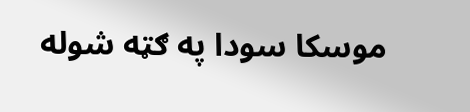موسکا سودا په ګټه شوله